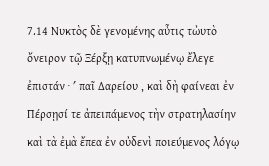7.14 Νυκτὸς δὲ γενομένης αὖτις τὠυτὸ ὄνειρον τῷ Ξέρξῃ κατυπνωμένῳ ἔλεγε ἐπιστάν · ʹ παῖ Δαρείου , καὶ δὴ φαίνεαι ἐν Πέρσῃσί τε ἀπειπάμενος τὴν στρατηλασίην καὶ τὰ ἐμὰ ἔπεα ἐν οὐδενὶ ποιεύμενος λόγῳ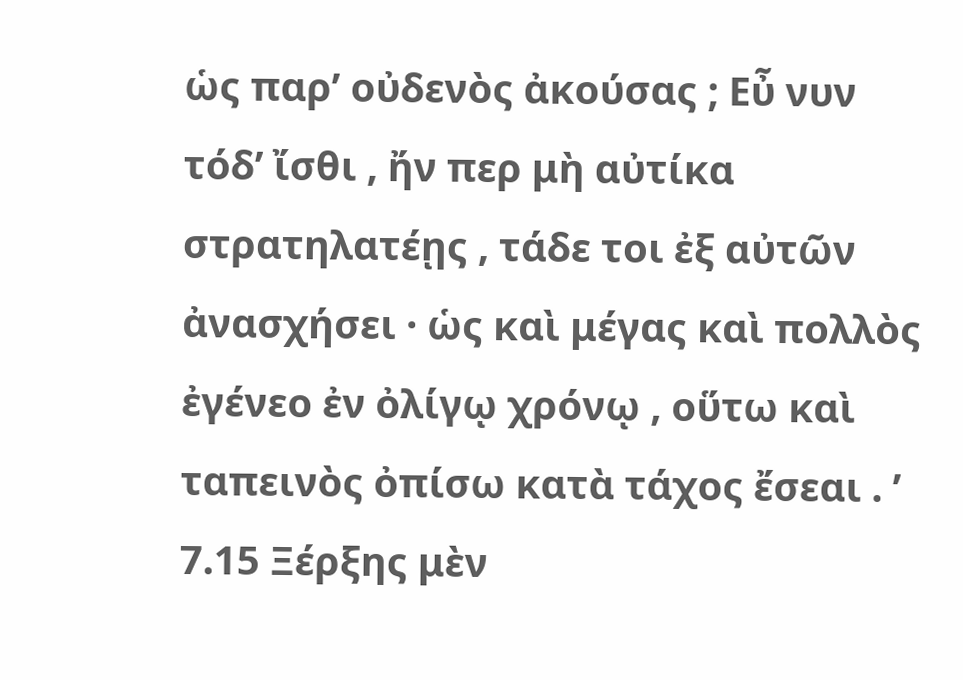ὡς παρ’ οὐδενὸς ἀκούσας ; Εὖ νυν τόδ’ ἴσθι , ἤν περ μὴ αὐτίκα στρατηλατέῃς , τάδε τοι ἐξ αὐτῶν ἀνασχήσει · ὡς καὶ μέγας καὶ πολλὸς ἐγένεο ἐν ὀλίγῳ χρόνῳ , οὕτω καὶ ταπεινὸς ὀπίσω κατὰ τάχος ἔσεαι . ʹ
7.15 Ξέρξης μὲν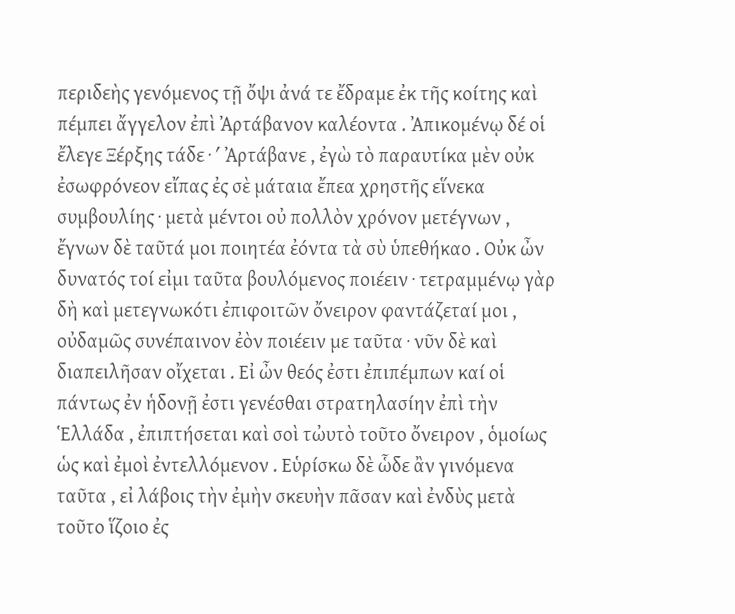περιδεὴς γενόμενος τῇ ὄψι ἀνά τε ἔδραμε ἐκ τῆς κοίτης καὶ πέμπει ἄγγελον ἐπὶ Ἀρτάβανον καλέοντα . Ἀπικομένῳ δέ οἱ ἔλεγε Ξέρξης τάδε · ʹ Ἀρτάβανε , ἐγὼ τὸ παραυτίκα μὲν οὐκ ἐσωφρόνεον εἴπας ἐς σὲ μάταια ἔπεα χρηστῆς εἵνεκα συμβουλίης · μετὰ μέντοι οὐ πολλὸν χρόνον μετέγνων , ἔγνων δὲ ταῦτά μοι ποιητέα ἐόντα τὰ σὺ ὑπεθήκαο . Οὐκ ὦν δυνατός τοί εἰμι ταῦτα βουλόμενος ποιέειν · τετραμμένῳ γὰρ δὴ καὶ μετεγνωκότι ἐπιφοιτῶν ὄνειρον φαντάζεταί μοι , οὐδαμῶς συνέπαινον ἐὸν ποιέειν με ταῦτα · νῦν δὲ καὶ διαπειλῆσαν οἴχεται . Εἰ ὦν θεός ἐστι ἐπιπέμπων καί οἱ πάντως ἐν ἡδονῇ ἐστι γενέσθαι στρατηλασίην ἐπὶ τὴν Ἑλλάδα , ἐπιπτήσεται καὶ σοὶ τὠυτὸ τοῦτο ὄνειρον , ὁμοίως ὡς καὶ ἐμοὶ ἐντελλόμενον . Εὑρίσκω δὲ ὧδε ἂν γινόμενα ταῦτα , εἰ λάβοις τὴν ἐμὴν σκευὴν πᾶσαν καὶ ἐνδὺς μετὰ τοῦτο ἵζοιο ἐς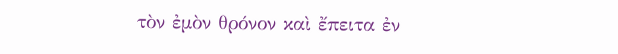τὸν ἐμὸν θρόνον καὶ ἔπειτα ἐν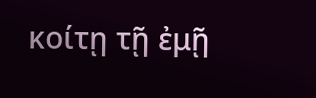κοίτῃ τῇ ἐμῇ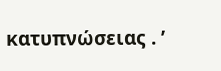κατυπνώσειας . ʹ